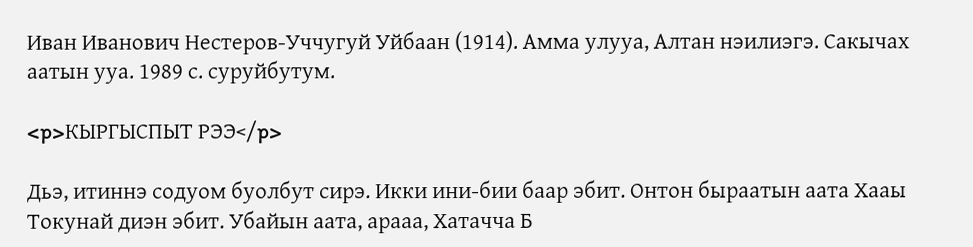Иван Иванович Нестеров-Уччугуй Уйбаан (1914). Амма улууа, Алтан нэилиэгэ. Сакычах аатын ууа. 1989 с. суруйбутум.

<p>КЫРГЫСПЫТ РЭЭ</p>

Дьэ, итиннэ содуом буолбут сирэ. Икки ини-бии баар эбит. Онтон быраатын аата Хааы Токунай диэн эбит. Убайын аата, арааа, Хатачча Б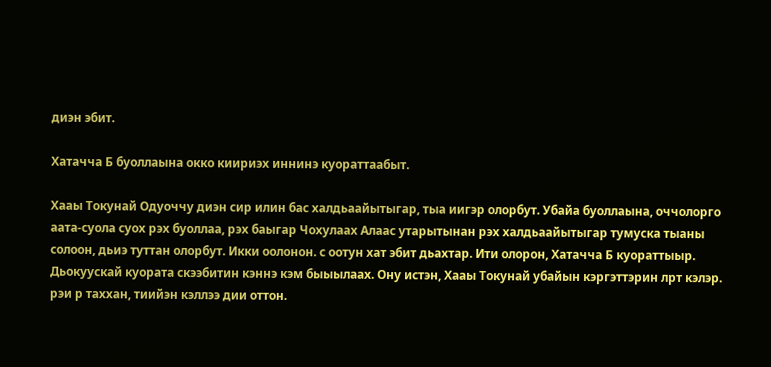диэн эбит.

Хатачча Б буоллаына окко киириэх иннинэ куораттаабыт.

Хааы Токунай Одуоччу диэн сир илин бас халдьаайытыгар, тыа иигэр олорбут. Убайа буоллаына, оччолорго аата-суола суох рэх буоллаа, рэх баыгар Чохулаах Алаас утарытынан рэх халдьаайытыгар тумуска тыаны солоон, дьиэ туттан олорбут. Икки оолонон. с оотун хат эбит дьахтар. Ити олорон, Хатачча Б куораттыыр. Дьокуускай куората скээбитин кэннэ кэм быыылаах. Ону истэн, Хааы Токунай убайын кэргэттэрин лрт кэлэр. рэи р таххан, тиийэн кэллээ дии оттон.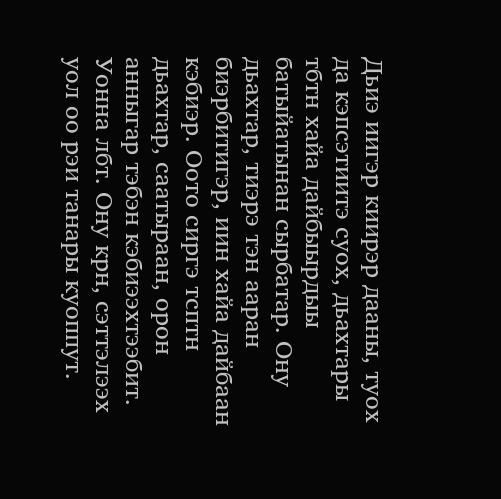Дьиэ иигэр киирэр дааны, туох да кэпсэтиитэ суох, дьахтары тбтн хайа дайбыырдыы батыйатынан сырбатар. Ону дьахтар, тиэрэ тэн ааран биэрбитигэр, иин хайа дайбаан кэбиэр. Оото сиргэ тсптн дьахтар, саатыраан, орон анныгар тэбэн кэбиээхтээбит. Уонна лбт. Ону крн, сэттэлээх уол оо рэи танары куоппут.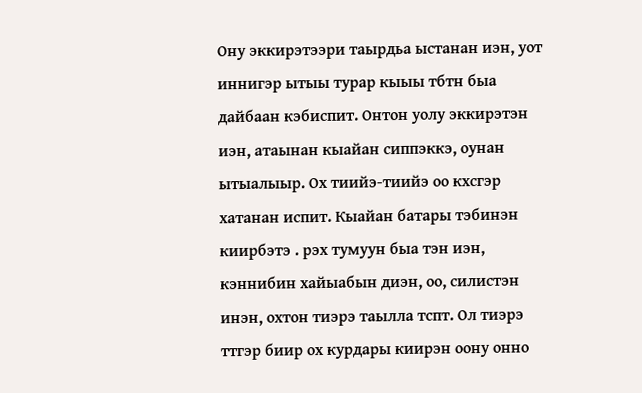Ону эккирэтээри таырдьа ыстанан иэн, уот иннигэр ытыы турар кыыы тбтн быа дайбаан кэбиспит. Онтон уолу эккирэтэн иэн, атаынан кыайан сиппэккэ, оунан ытыалыыр. Ох тиийэ-тиийэ оо кхсгэр хатанан испит. Кыайан батары тэбинэн киирбэтэ . рэх тумуун быа тэн иэн, кэннибин хайыабын диэн, оо, силистэн инэн, охтон тиэрэ таылла тспт. Ол тиэрэ ттгэр биир ох курдары киирэн оону онно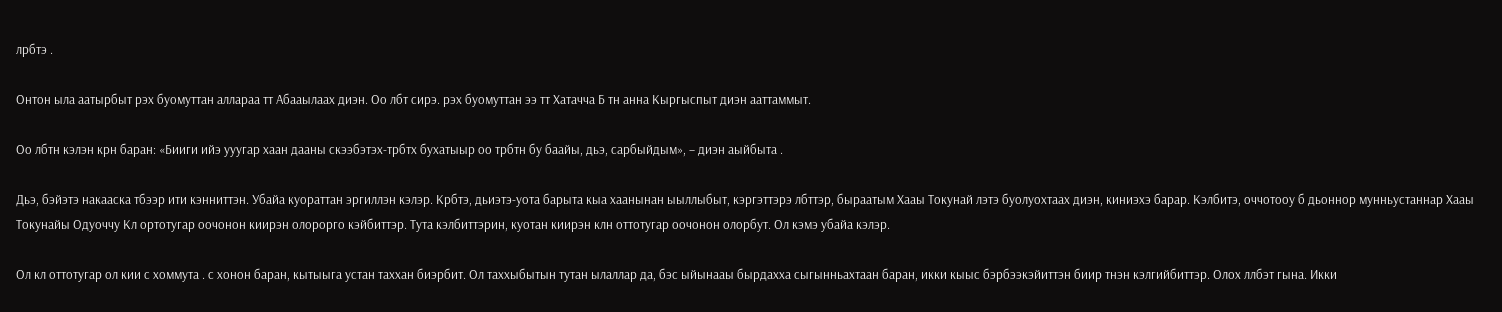лрбтэ .

Онтон ыла аатырбыт рэх буомуттан аллараа тт Абааылаах диэн. Оо лбт сирэ. рэх буомуттан ээ тт Хатачча Б тн анна Кыргыспыт диэн ааттаммыт.

Оо лбтн кэлэн крн баран: «Бииги ийэ ууугар хаан дааны скээбэтэх-трбтх бухатыыр оо трбтн бу баайы, дьэ, сарбыйдым», – диэн аыйбыта .

Дьэ, бэйэтэ накааска тбээр ити кэнниттэн. Убайа куораттан эргиллэн кэлэр. Крбтэ, дьиэтэ-уота барыта кыа хаанынан ыыллыбыт, кэргэттэрэ лбттэр, быраатым Хааы Токунай лэтэ буолуохтаах диэн, киниэхэ барар. Кэлбитэ, оччотооу б дьоннор мунньустаннар Хааы Токунайы Одуоччу Кл ортотугар оочонон киирэн олорорго кэйбиттэр. Тута кэлбиттэрин, куотан киирэн клн оттотугар оочонон олорбут. Ол кэмэ убайа кэлэр.

Ол кл оттотугар ол кии с хоммута . с хонон баран, кытыыга устан таххан биэрбит. Ол таххыбытын тутан ылаллар да, бэс ыйынааы бырдахха сыгынньахтаан баран, икки кыыс бэрбээкэйиттэн биир тнэн кэлгийбиттэр. Олох ллбэт гына. Икки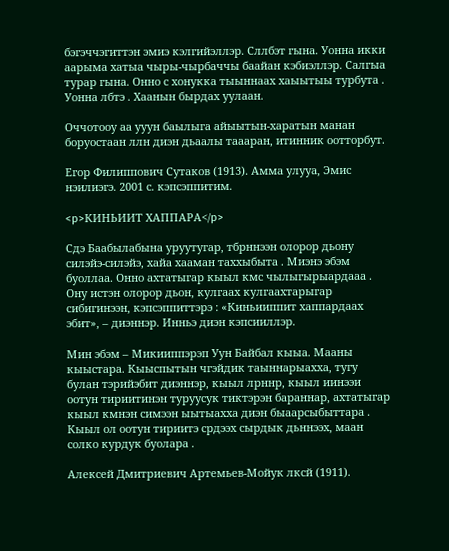бэгэччэгиттэн эмиэ кэлгийэллэр. Сллбэт гына. Уонна икки аарыма хатыа чыры-чырбаччы баайан кэбиэллэр. Салгыа турар гына. Онно с хонукка тыыннаах хаыытыы турбута . Уонна лбтэ . Хаанын бырдах уулаан.

Оччотооу аа ууун баылыга айыытын-харатын манан боруостаан ллн диэн дьаалы таааран, итинник оотторбут.

Егор Филиппович Сутаков (1913). Амма улууа, Эмис нэилиэгэ. 2001 с. кэпсэппитим.

<p>КИНЬИИТ ХАППАРА</p>

Сдэ Баабылабына уруутугар, тбрннээн олорор дьону силэйэ-силэйэ, хайа хааман таххыбыта . Миэнэ эбэм буоллаа. Онно ахтатыгар кыыл кмс чылыгырыардааа . Ону истэн олорор дьон, кулгаах кулгаахтарыгар сибигинээн, кэпсэппиттэрэ : «Киньииппит хаппардаах эбит», – диэннэр. Инньэ диэн кэпсииллэр.

Мин эбэм – Микииппэрэп Уун Байбал кыыа. Мааны кыыстара. Кыыспытын чгэйдик таыннарыахха, тугу булан тэрийэбит диэннэр, кыыл лрннр, кыыл иинээи оотун тириитинэн туруусук тиктэрэн бараннар, ахтатыгар кыыл кмнэн симээн ыытыахха диэн быаарсыбыттара . Кыыл ол оотун тириитэ срдээх сырдык дьннээх, маан солко курдук буолара .

Алексей Дмитриевич Артемьев-Мойук лксй (1911).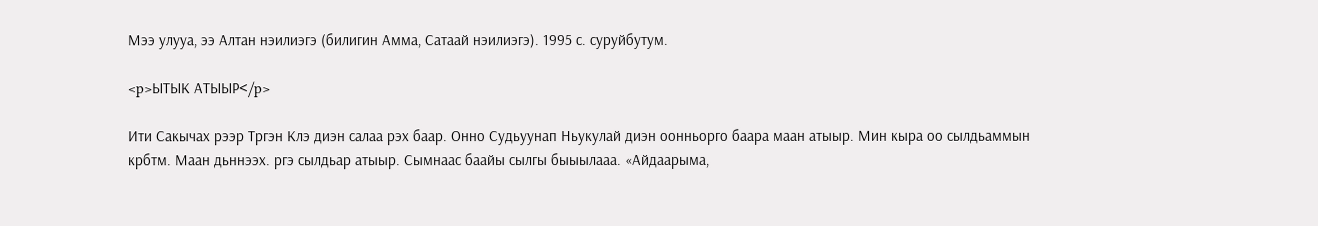Мээ улууа, ээ Алтан нэилиэгэ (билигин Амма, Сатаай нэилиэгэ). 1995 с. суруйбутум.

<p>ЫТЫК АТЫЫР</p>

Ити Сакычах рээр Тргэн Клэ диэн салаа рэх баар. Онно Судьуунап Ньукулай диэн оонньорго баара маан атыыр. Мин кыра оо сылдьаммын крбтм. Маан дьннээх. ргэ сылдьар атыыр. Сымнаас баайы сылгы быыылааа. «Айдаарыма,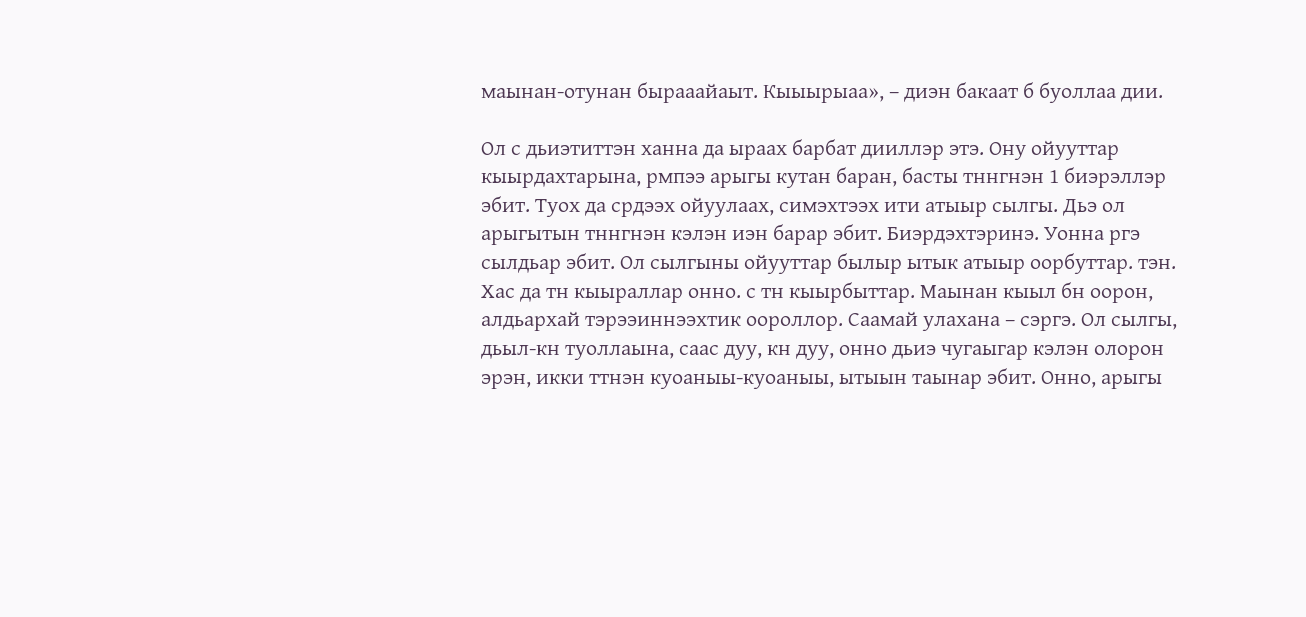маынан-отунан бырааайаыт. Кыыырыаа», – диэн бакаат б буоллаа дии.

Ол с дьиэтиттэн ханна да ыраах барбат дииллэр этэ. Ону ойууттар кыырдахтарына, рмпээ арыгы кутан баран, басты тннгнэн 1 биэрэллэр эбит. Туох да срдээх ойуулаах, симэхтээх ити атыыр сылгы. Дьэ ол арыгытын тннгнэн кэлэн иэн барар эбит. Биэрдэхтэринэ. Уонна ргэ сылдьар эбит. Ол сылгыны ойууттар былыр ытык атыыр оорбуттар. тэн. Хас да тн кыыраллар онно. с тн кыырбыттар. Маынан кыыл бн оорон, алдьархай тэрээиннээхтик оороллор. Саамай улахана – сэргэ. Ол сылгы, дьыл-кн туоллаына, саас дуу, кн дуу, онно дьиэ чугаыгар кэлэн олорон эрэн, икки ттнэн куоаныы-куоаныы, ытыын таынар эбит. Онно, арыгы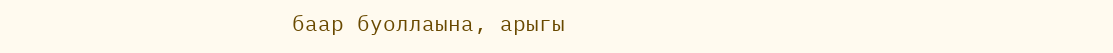баар буоллаына, арыгы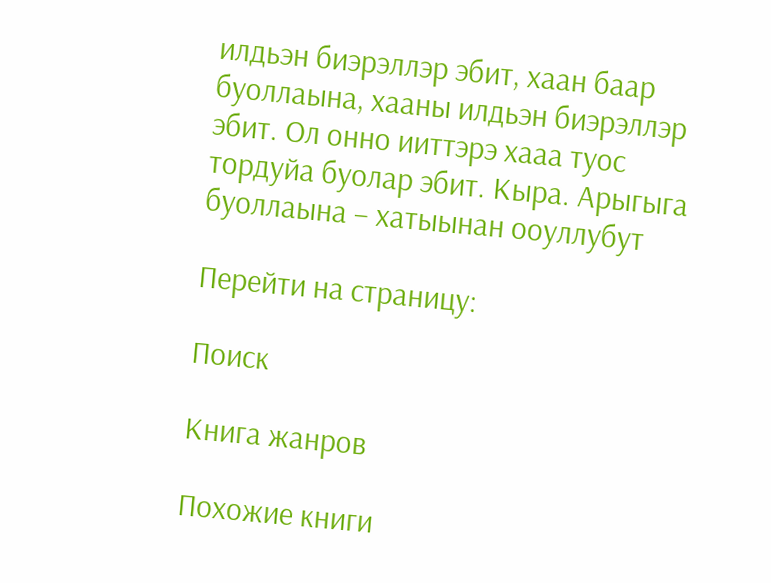илдьэн биэрэллэр эбит, хаан баар буоллаына, хааны илдьэн биэрэллэр эбит. Ол онно ииттэрэ хааа туос тордуйа буолар эбит. Кыра. Арыгыга буоллаына – хатыынан ооуллубут

Перейти на страницу:

Поиск

Книга жанров

Похожие книги